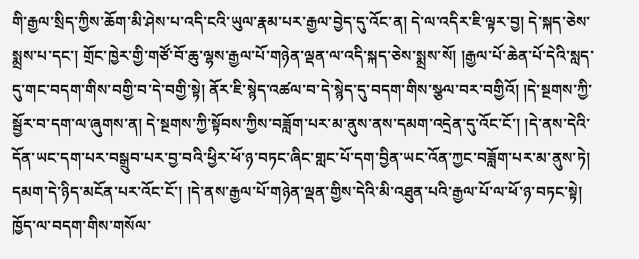གི་རྒྱལ་སྲིད་ཀྱིས་ཆོག་མི་ཤེས་པ་འདི་ངའི་ཡུལ་རྣམ་པར་རྒྱལ་བྱེད་དུ་འོང་ན། དེ་ལ་འདིར་ཇི་ལྟར་བྱ། དེ་སྐད་ཅེས་སྨྲས་པ་དང་། གྲོང་ཁྱེར་གྱི་གཙོ་བོ་ཆུ་ལྷས་རྒྱལ་པོ་གཉེན་ལྡན་ལ་འདི་སྐད་ཅེས་སྨྲས་སོ། །རྒྱལ་པོ་ཆེན་པོ་དེའི་སླད་དུ་གང་བདག་གིས་བགྱི་བ་དེ་བགྱི་སྟེ། ནོར་ཇི་སྙེད་འཚལ་བ་དེ་སྙེད་དུ་བདག་གིས་སྩལ་བར་བགྱིའོ། །དེ་སྔགས་ཀྱི་སྦྱོར་བ་དག་ལ་ཞུགས་ན། དེ་སྔགས་ཀྱི་སྟོབས་ཀྱིས་བཟློག་པར་མ་ནུས་ནས་དམག་འདྲེན་དུ་འོང་ངོ་། །དེ་ནས་དེའི་དོན་ཡང་དག་པར་བསྒྲུབ་པར་བྱ་བའི་ཕྱིར་ཕོ་ཉ་བཏང་ཞིང་གླང་པོ་དག་བྱིན་ཡང་འོན་ཀྱང་བཟློག་པར་མ་ནུས་ཏེ། དམག་དེ་ཉིད་མངོན་པར་འོང་ངོ་། །དེ་ནས་རྒྱལ་པོ་གཉེན་ལྡན་གྱིས་དེའི་མི་འཐུན་པའི་རྒྱལ་པོ་ལ་ཕོ་ཉ་བཏང་སྟེ། ཁྱོད་ལ་བདག་གིས་གསོལ་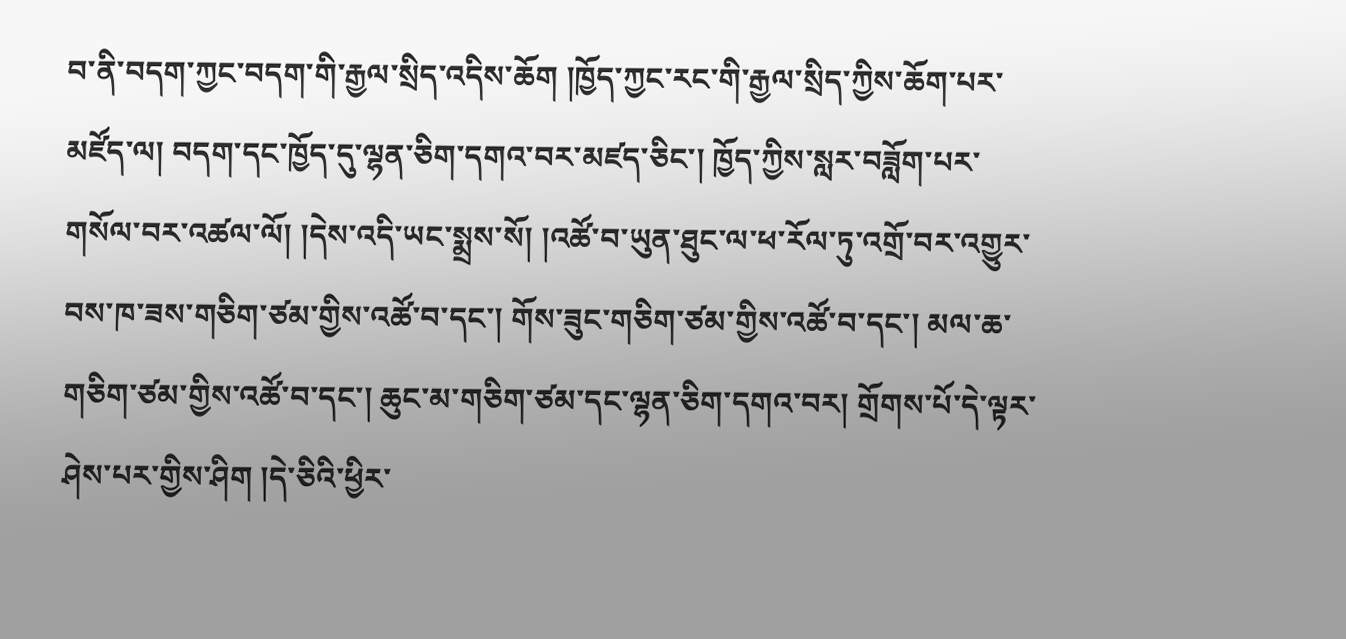བ་ནི་བདག་ཀྱང་བདག་གི་རྒྱལ་སྲིད་འདིས་ཆོག །ཁྱོད་ཀྱང་རང་གི་རྒྱལ་སྲིད་ཀྱིས་ཆོག་པར་མཛོད་ལ། བདག་དང་ཁྱོད་དུ་ལྷན་ཅིག་དགའ་བར་མཛད་ཅིང་། ཁྱོད་ཀྱིས་སླར་བཟློག་པར་གསོལ་བར་འཚལ་ལོ། །དེས་འདི་ཡང་སྨྲས་སོ། །འཚོ་བ་ཡུན་ཐུང་ལ་ཕ་རོལ་ཏུ་འགྲོ་བར་འགྱུར་བས་ཁ་ཟས་གཅིག་ཙམ་གྱིས་འཚོ་བ་དང་། གོས་ཟུང་གཅིག་ཙམ་གྱིས་འཚོ་བ་དང་། མལ་ཆ་གཅིག་ཙམ་གྱིས་འཚོ་བ་དང་། ཆུང་མ་གཅིག་ཙམ་དང་ལྷན་ཅིག་དགའ་བར། གྲོགས་པོ་དེ་ལྟར་ཤེས་པར་གྱིས་ཤིག །དེ་ཅིའི་ཕྱིར་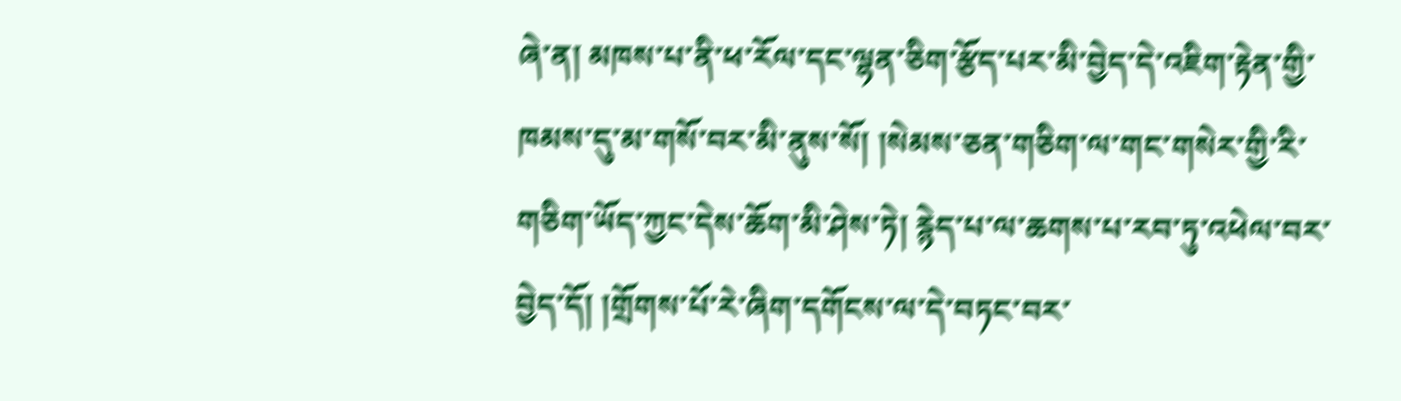ཞེ་ན། མཁས་པ་ནི་ཕ་རོལ་དང་ལྷན་ཅིག་རྩོད་པར་མི་བྱེད་དེ་འཇིག་རྟེན་གྱི་ཁམས་དུ་མ་གསོ་བར་མི་ནུས་སོ། །སེམས་ཅན་གཅིག་ལ་གང་གསེར་གྱི་རི་གཅིག་ཡོད་ཀྱང་དེས་ཆོག་མི་ཤེས་ཏེ། རྙེད་པ་ལ་ཆགས་པ་རབ་ཏུ་འཕེལ་བར་བྱེད་དོ། །གྲོགས་པོ་རེ་ཞིག་དགོངས་ལ་དེ་བཏང་བར་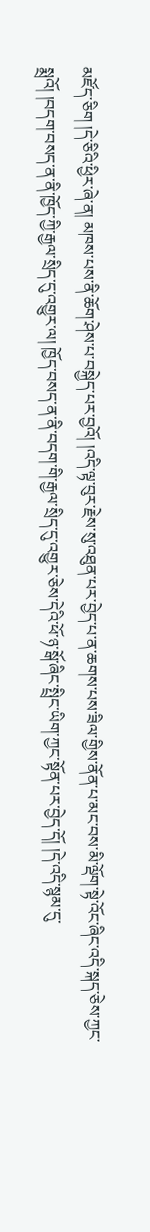མཛོད་ཅིག །དེ་ཅིའི་ཕྱིར་ཞེ་ན། མཁས་པས་ནི་ཆོག་ཤེས་པ་བསྐྱེད་པར་བྱའོ། །འདི་ལྟ་བུར་རྗེས་སུ་འཐུན་པར་བྱེད་པ་ན་ཆགས་པས་ཟིལ་གྱིས་ནོན་པ་མང་བས་མི་ལྡོག་སྟེ་འོང་ཞིང་འདི་སྐད་ཅེས་ཀྱང་སྨྲའོ། །བདག་བསད་ན་ནི་ཁྱོད་ཀྱི་རྒྱལ་སྲིད་དུ་འགྱུར་ལ། ཁྱོད་བསད་ན་ནི་བདག་གི་རྒྱལ་སྲིད་དུ་འགྱུར་ཅེས་དེའི་ཕོ་ཉ་སྒོ་ཞིང་སྤྲིང་ཡིག་ཀྱང་སྟོན་པར་བྱེད་དོ། །དེ་འདི་སྙམ་དུ་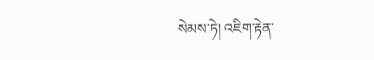སེམས་ཏེ། འཇིག་རྟེན་